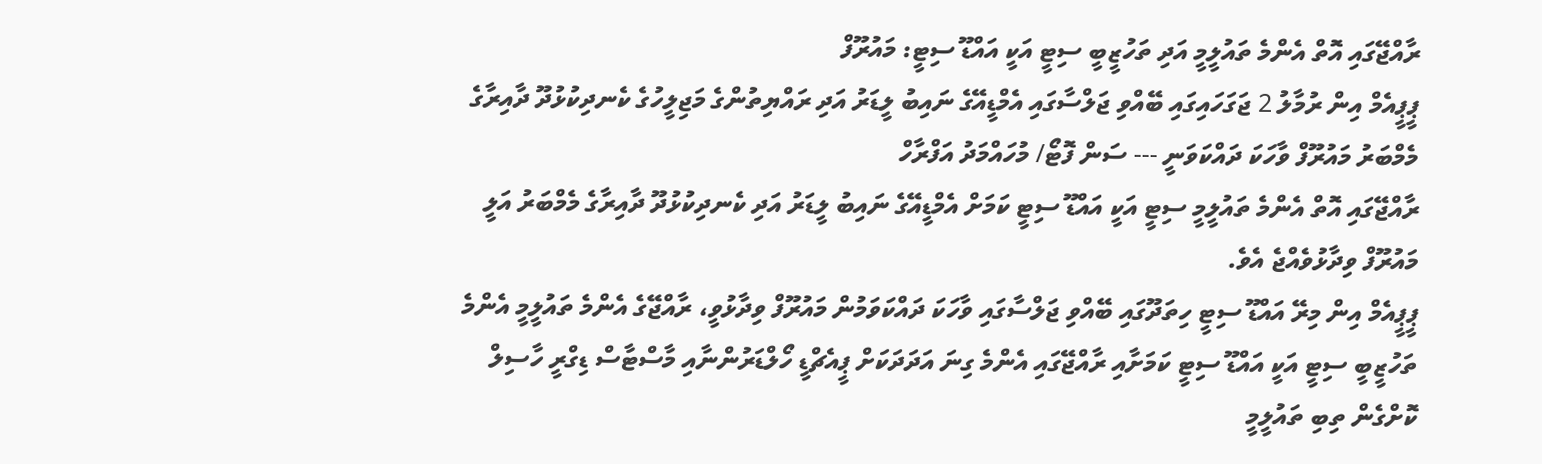ރާއްޖޭގައި އޮތް އެންމެ ތައުލީމީ އަދި ތަހުޒީބީ ސިޓީ އަކީ އައްޑޫ ސިޓީ: މައުރޫފް
ޕީޕީއެމް އިން ރުމާލު 2 ޖަގަހައިގައި ބޭއްވި ޖަލްސާގައި އެމްޑީއޭގެ ނައިބު ލީޑަރު އަދި ރައްޔިތުންގެ މަޖިލީހުގެ ކެނދިކުޅުދޫ ދާއިރާގެ މެމްބަރު މައުރޫފް ވާހަކަ ދައްކަވަނީ --- ސަން ފޮޓޯ/ މުހައްމަދު އަފްރާހް
ރާއްޖޭގައި އޮތް އެންމެ ތައުލީމީ ސިޓީ އަކީ އައްޑޫ ސިޓީ ކަމަށް އެމްޑީއޭގެ ނައިބު ލީޑަރު އަދި ކެނދިކުޅުދޫ ދާއިރާގެ މެމްބަރު އަލީ މައުރޫފް ވިދާޅުވެއްޖެ އެވެ.
ޕީޕީއެމް އިން މިރޭ އައްޑޫ ސިޓީ ހިތަދޫގައި ބޭއްވި ޖަލްސާގައި ވާހަކަ ދައްކަވަމުން މައުރޫފް ވިދާޅުވީ، ރާއްޖޭގެ އެންމެ ތައުލީމީ އެންމެ ތަހުޒީބީ ސިޓީ އަކީ އައްޑޫ ސިޓީ ކަމަށާއި ރާއްޖޭގައި އެންމެ ގިނަ އަދަދަކަށް ޕީއެޗްޑީ ހޯލްޑަރުންނާއި މާސްޓާސް ޑިގްރީ ހާސިލް ކޮށްގެން ތިބި ތައުލީމީ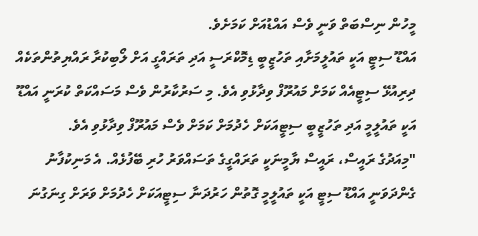މީހުން ނިސްބަތް ވަނީ ވެސް އައްޑުއަށް ކަމަށެވެ.
އައްޑޫ ސިޓީ އަކީ ތައުލީމަށާއި ތަހުޒީބީ ޑިމޮކްރަސީ އަދި ތަރައްގީ އަށް ލޯބިކުރާ ރައްޔިތުންތަކެއް ދިރިއުޅޭ ސިޓީއެއް ކަމަށް މައުރޫފް ވިދާޅުވި އެވެ. މި ސަރުކާރުން ވެސް މަސައްކަތް ކުރަނީ އައްޑޫ އަކީ ތައުލީމީ އަދި ތަހުޒީބީ ސިޓީއަކަށް ހެދުމަށް ކަމަށް ވެސް މައުރޫފް ވިދާޅުވި އެވެ.
"މިއަދުގެ ރައީސް، ރައީސް ޔާމީނަކީ ތަރައްގީގެ ތަސައްވަރު ހުރި ބޭފުޅެއް. އެ މަނިކުފާނު ގެންދަވަނީ އައްޑޫ ސިޓީ އަކީ ތައުލީމީ ގޮތުން ހަރުދަނާ ސިޓީއަކަށް ހެދުމަށް ވަރަށް ގިނަގުނަ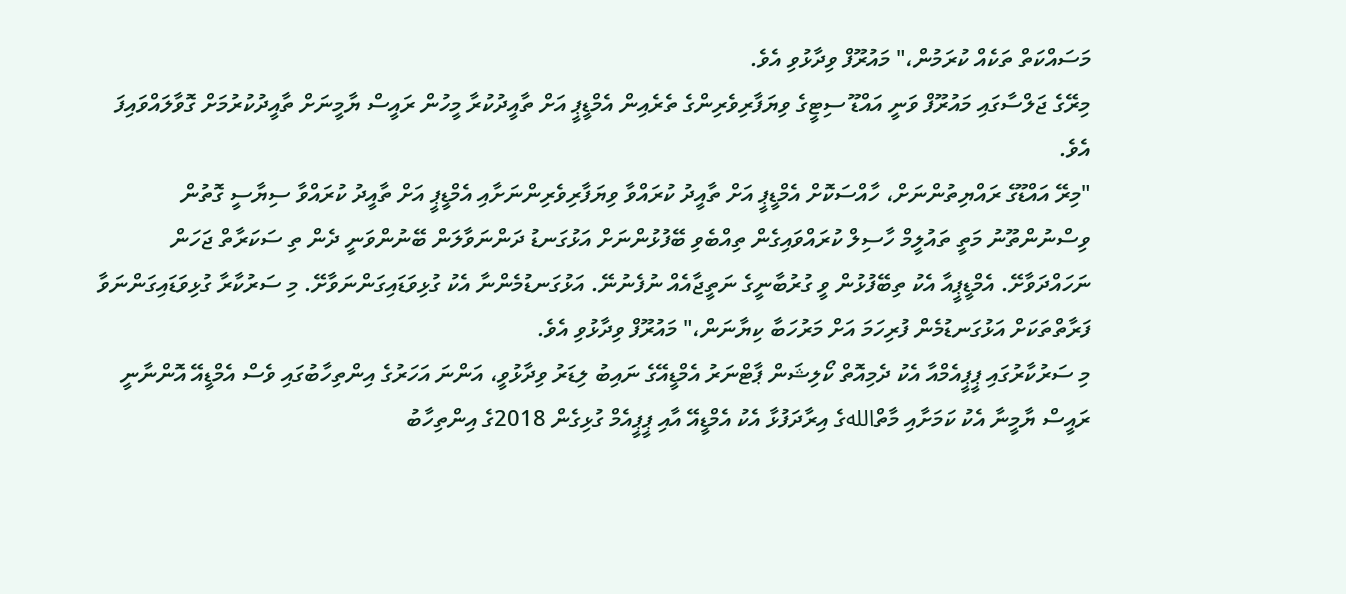މަސައްކަތް ތަކެއް ކުރަމުން،" މައުރޫފް ވިދާޅުވި އެވެ.
މިރޭގެ ޖަލްސާގައި މައުރޫފް ވަނީ އައްޑޫ ސިޓީގެ ވިޔަފާރިވެރިންގެ ތެރެއިން އެމްޑީޕީ އަށް ތާއީދުކުރާ މީހުން ރައީސް ޔާމީނަށް ތާއީދުކުރުމަށް ގޮވާލައްވައިފަ އެވެ.
"މިރޭ އައްޑޫގެ ރައްޔިތުންނަށް، ހާއްސަކޮށް އެމްޑީޕީ އަށް ތާއީދު ކުރައްވާ ވިޔަފާރިވެރިންނަށާއި އެމްޑީޕީ އަށް ތާއީދު ކުރައްވާ ސިޔާސީ ގޮތުން ވިސްނުންތޫނު މަތީ ތައުލީމް ހާސިލް ކުރައްވައިގެން ތިއްބެވި ބޭފުޅުންނަށް އަޅުގަނޑު ދަންނަވާލަން ބޭނުންވަނީ ދެން ތި ސަކަރާތް ޖަހަން ނަހައްދަވާށޭ. އެމްޑީޕީއާ އެކު ތިބޭފުޅުން ވީ ގުރުބާނީގެ ނަތީޖާއެއް ނުފެނުނޭ. އަޅުގަނޑުމެންނާ އެކު ގުޅިވަޑައިގަންނަވާށޭ. މި ސަރުކާރާ ގުޅިވަޑައިގަންނަވާ ފަރާތްތަކަށް އަޅުގަނޑުމެން ފުރިހަމަ އަށް މަރުހަބާ ކިޔާނަން،" މައުރޫފް ވިދާޅުވި އެވެ.
މި ސަރުކާރުގައި ޕީޕީއެމްއާ އެކު ދެމިއޮތް ކޯލިޝަން ޕާޓްނަރު އެމްޑީއޭގެ ނައިބު ލިޑަރު ވިދާޅުވީ، އަންނަ އަހަރުގެ އިންތިހާބުގައި ވެސް އެމްޑީއޭ އޮންނާނީ ރައީސް ޔާމީނާ އެކު ކަމަށާއި މާތްاللهގެ އިރާދަފުޅާ އެކު އެމްޑީއޭ އާއި ޕީޕީއެމް ގުޅިގެން 2018ގެ އިންތިހާބު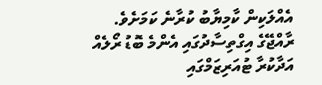އެއްލަކިން ކާމިޔާބު ކުރާނެ ކަމަށެވެ.
ރާއްޖޭގެ އިގްތިސާދުގައި އެންމެ ބޮޑު ރޯލެއް އަދާކުރާ ޓުއަރިޒަމްގައި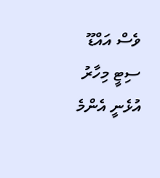ވެސް އައްޑޫ ސިޓީ މިހާރު އުޅެނީ އެންމެ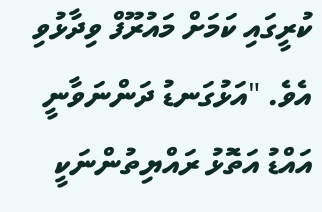ކުރީގައި ކަމަށް މައުރޫފް ވިދާޅުވި އެވެ. "އަޅުގަނޑު ދަންނަވާނީ އައްޑު އަތޮޅު ރައްޔިތުންނަކީ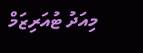މިއަދު ޓުއަރިޒަމް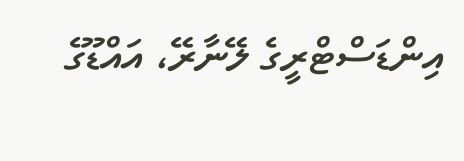އިންޑަސްޓްރީގެ ލޭނާރޭ، އައްޑޫގެ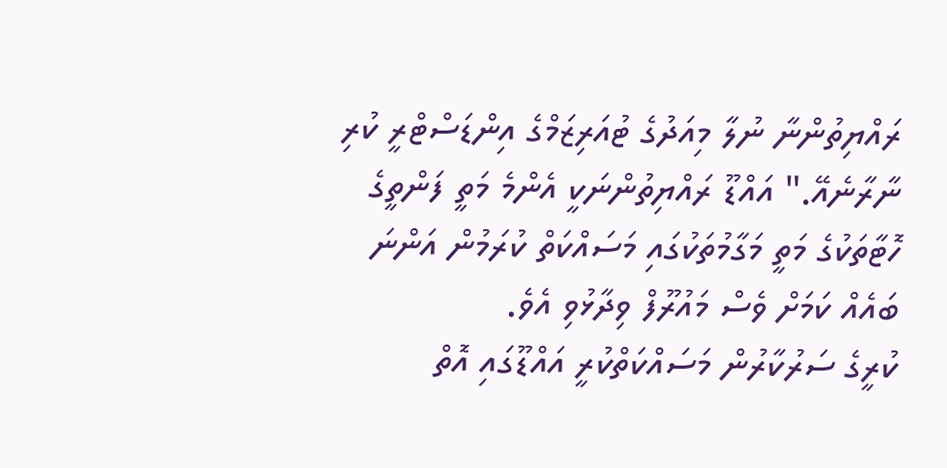ރައްޔިތުންނާ ނުލާ މިއަދުގެ ޓުއަރިޒަމްގެ އިންޑަސްޓްރީ ކުރި ނާރާނެއޭ." އައްޑޫ ރައްޔިތުންނަކީ އެންމެ މަތީ ފަންތީގެ ހޮޓާތަކުގެ މަތީ މަގާމުތަކުގައި މަސައްކަތް ކުރަމުން އަންނަ ބައެއް ކަމަށް ވެސް މައުރޫފް ވިދާޅުވި އެވެ.
ކުރީގެ ސަރުކާރުން މަސައްކަތްކުރީ އައްޑޫގައި އޮތް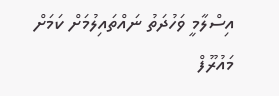އިސްލާމީ ވަހުދަތު ނައްތައިލުމަށް ކަމަށް މައުރޫފް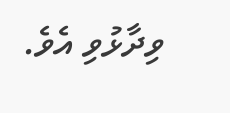ވިދާޅުވި އެވެ.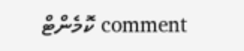comment ކޮމެންޓް